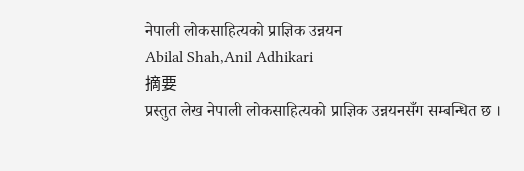नेपाली लोकसाहित्यको प्राज्ञिक उन्नयन
Abilal Shah,Anil Adhikari
摘要
प्रस्तुत लेख नेपाली लोकसाहित्यको प्राज्ञिक उन्नयनसँग सम्बन्धित छ ।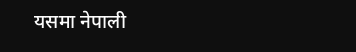यसमा नेपाली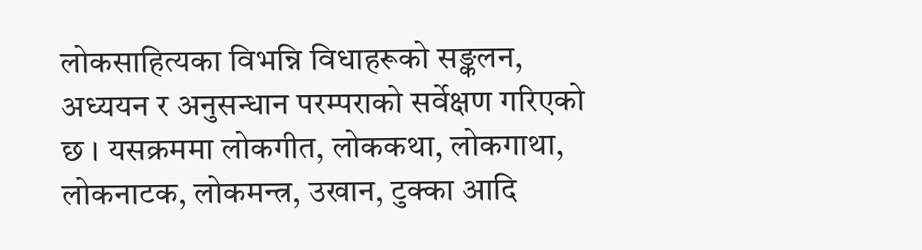लोकसाहित्यका विभन्नि विधाहरूको सङ्कलन, अध्ययन र अनुसन्धान परम्पराको सर्वेक्षण गरिएको छ । यसक्रममा लोकगीत, लोककथा, लोकगाथा, लोकनाटक, लोकमन्त्र, उखान, टुक्का आदि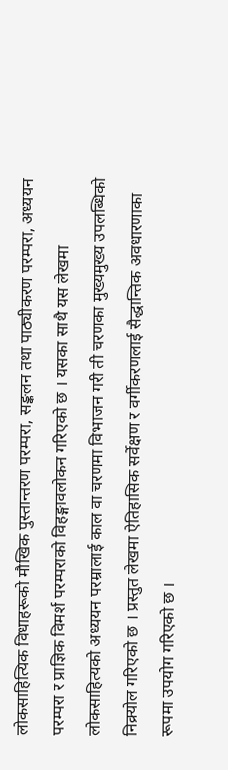लोकसाहित्यिक विधाहरूको मौखिक पुस्तान्तरण परम्परा, सङ्कलन तथा पाठ्यीकरण परम्परा, अध्ययन परम्परा र प्राज्ञिक विमर्श परम्पराको विहङ्गावलोकन गरिएको छ । यसका साथै यस लेखमा लोकसाहित्यको अध्ययन परम्रालाई काल वा चरणमा विभाजन गरी ती चरणका मुख्यमुख्य उपलब्धिको निक्र्योल गरिएको छ । प्रस्तुत लेखमा ऐतिहासिक सर्वेक्षण र वर्गीकरणलाई सैद्धान्तिक अवधारणाका रूपमा उपयोग गरिएको छ ।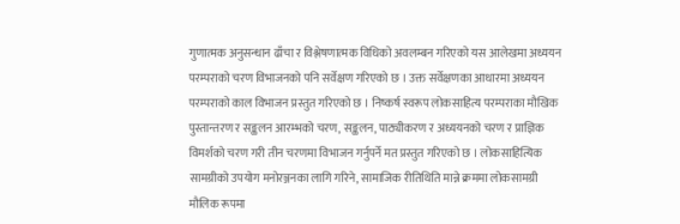गुणात्मक अनुसन्धान ढाँचा र विश्लेषणात्मक विधिको अवलम्बन गरिएको यस आलेखमा अध्ययन परम्पराको चरण विभाजनको पनि सर्वेक्षण गरिएको छ । उक्त सर्वेक्षणका आधारमा अध्ययन परम्पराको काल विभाजन प्रस्तुत गरिएको छ । निष्कर्ष स्वरूप लोकसाहित्य परम्पराका मौखिक पुस्तान्तरण र सङ्कलन आरम्भको चरण, सङ्कलन, पाठ्यीकरण र अध्ययनको चरण र प्राज्ञिक विमर्शको चरण गरी तीन चरणमा विभाजन गर्नुपर्ने मत प्रस्तुत गरिएको छ । लोकसाहित्यिक सामग्रीको उपयोग मनोरञ्जनका लागि गरिने, सामाजिक रीतिथिति मान्ने क्रममा लोकसामग्री मौलिक रूपमा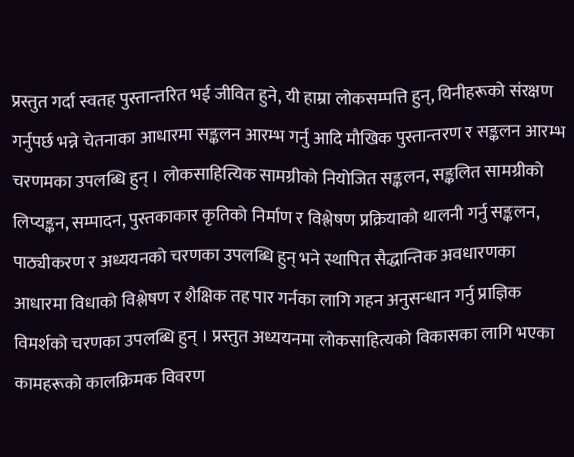प्रस्तुत गर्दा स्वतह पुस्तान्तरित भई जीवित हुने, यी हाम्रा लोकसम्पत्ति हुन्, यिनीहरूको संरक्षण गर्नुपर्छ भन्ने चेतनाका आधारमा सङ्कलन आरम्भ गर्नु आदि मौखिक पुस्तान्तरण र सङ्कलन आरम्भ चरणमका उपलब्धि हुन् । लोकसाहित्यिक सामग्रीको नियोजित सङ्कलन, सङ्कलित सामग्रीको लिप्यङ्कन, सम्पादन, पुस्तकाकार कृतिको निर्माण र विश्लेषण प्रक्रियाको थालनी गर्नु सङ्कलन, पाठ्यीकरण र अध्ययनको चरणका उपलब्धि हुन् भने स्थापित सैद्धान्तिक अवधारणका आधारमा विधाको विश्लेषण र शैक्षिक तह पार गर्नका लागि गहन अनुसन्धान गर्नु प्राज्ञिक विमर्शको चरणका उपलब्धि हुन् । प्रस्तुत अध्ययनमा लोकसाहित्यको विकासका लागि भएका कामहरूको कालक्रिमक विवरण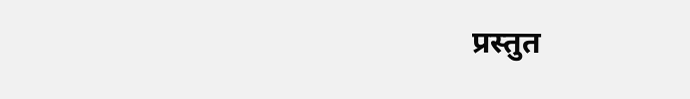प्रस्तुत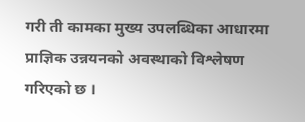गरी ती कामका मुख्य उपलब्धिका आधारमा प्राज्ञिक उन्नयनको अवस्थाको विश्लेषण गरिएको छ ।